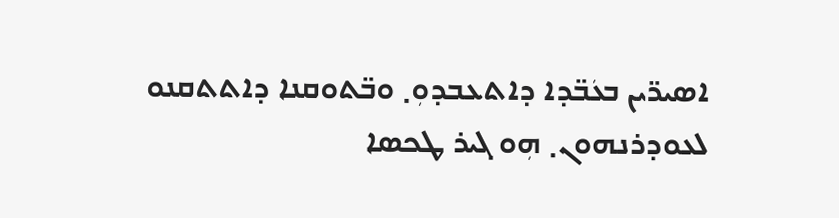ܐܣܝܪ̈ܝܢ ܒܥܿܒ̈ܕܐ ܕܐܬܥܒܕܘܼ܂ ܘܒ̈ܬܘܩܢܐ ܕܐܬܬܩܢܘ ܠܥܘܕܪܢܗܘܢ܂ ܗܼܘ ܓܝܪ ܛܟܣܐ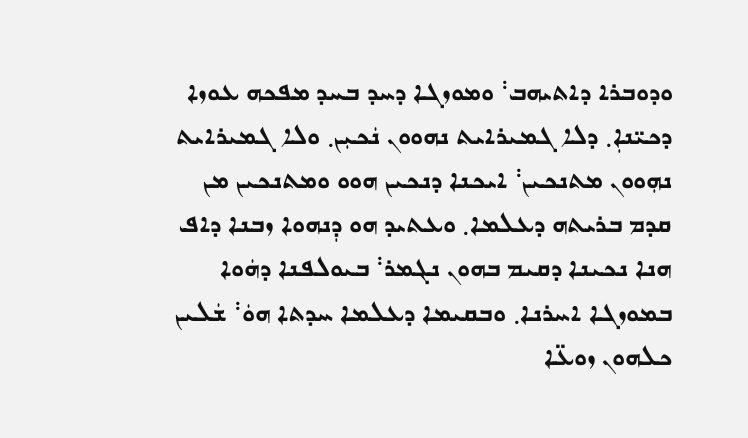ܘܕܘܒܪܐ ܕܐܬܝܗܒ܃ ܘܡܘܙܓܐ ܕܚܕ ܒܚܕ ܡܦܟܗ ܥܘܙܐ ܕܟܝ̈ܢܐܼ܂ ܕܠܐ ܓܡܝܪܐܝܬ ܢܗܘܘܢ ܢܿܟܝܼܢ܂ ܘܠܐ ܓܡܝܪܐܝܬ ܢܗܼܘܘܢ ܡܬܢܟܝܢ܃ ܐܝܟܢܐ ܕܢܟܝܢ ܗܘܘ ܘܡܬܢܟܝܢ ܡܢ ܩܕܡ ܒܪܝܬܗ ܕܥܠܡܐ܂ ܘܥܬܝܕ ܗܘ ܕܼܢܗܘܐ ܙܒܢܐ ܕܐܦ ܗܢܐ ܢܟܝܢܐ ܕܩܝܡ ܒܗܘܢ ܢܓܡܪ܃ ܒܝܘܠܦܢܐ ܕܗܿܘܐ ܒܡܘܙܓܐ ܐܚܪܢܐ܂ ܘܒܩܝܡܐ ܕܥܠܡܐ ܚܕܬܐ ܗܘܿ܃ ܫܿܠܝܢ ܟܠܗܘܢ ܙܘܥ̈ܐ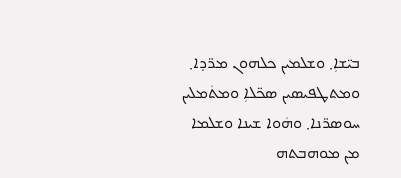ܒܝ̈ܫܐܼ܂ ܘܫܠܡܝܢ ܟܠܗܘܢ ܡܪ̈ܕܐ܂ ܘܡܬܛܦܝܣܝܢ ܣܟ̈ܠܐܼ ܘܡܬܿܡܠܝܢ ܚܘܣܪ̈ܢܐ܂ ܘܗܿܘܐ ܫܝܢܐ ܘܫܠܡܐ ܡܢ ܡܘܗܒܬܗ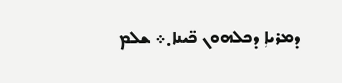ܕܡܪܝܐܼ ܕܟܠܗܘܢ ܟ̈ܝܢܐ܂܀ ܫܠܡ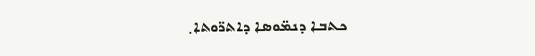ܟܬܒܐ ܕܢܡ̈ܘܣܐ ܕܐܬܪ̈ܘܬܐ܂